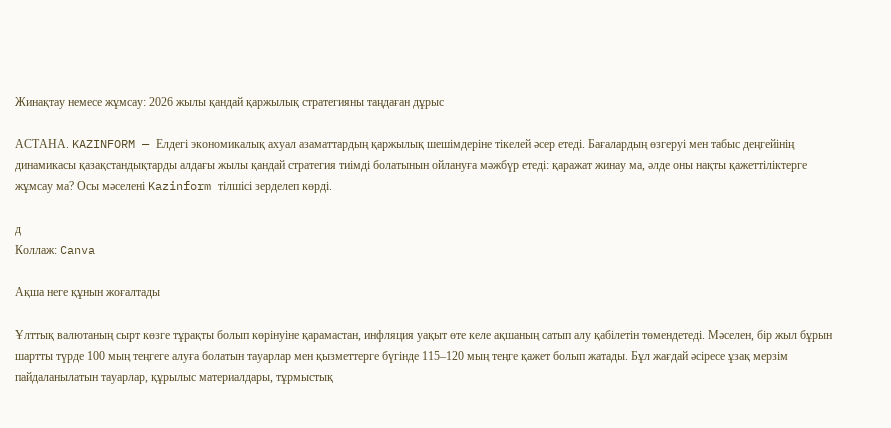Жинақтау немесе жұмсау: 2026 жылы қандай қаржылық стратегияны таңдаған дұрыс

АСТАНА. KAZINFORM — Елдегі экономикалық ахуал азаматтардың қаржылық шешімдеріне тікелей әсер етеді. Бағалардың өзгеруі мен табыс деңгейінің динамикасы қазақстандықтарды алдағы жылы қандай стратегия тиімді болатынын ойлануға мәжбүр етеді: қаражат жинау ма, әлде оны нақты қажеттіліктерге жұмсау ма? Осы мәселені Kazinform тілшісі зерделеп көрді.

д
Коллаж: Canva

Ақша неге құнын жоғалтады

Ұлттық валютаның сырт көзге тұрақты болып көрінуіне қарамастан, инфляция уақыт өте келе ақшаның сатып алу қабілетін төмендетеді. Мәселен, бір жыл бұрын шартты түрде 100 мың теңгеге алуға болатын тауарлар мен қызметтерге бүгінде 115–120 мың теңге қажет болып жатады. Бұл жағдай әсіресе ұзақ мерзім пайдаланылатын тауарлар, құрылыс материалдары, тұрмыстық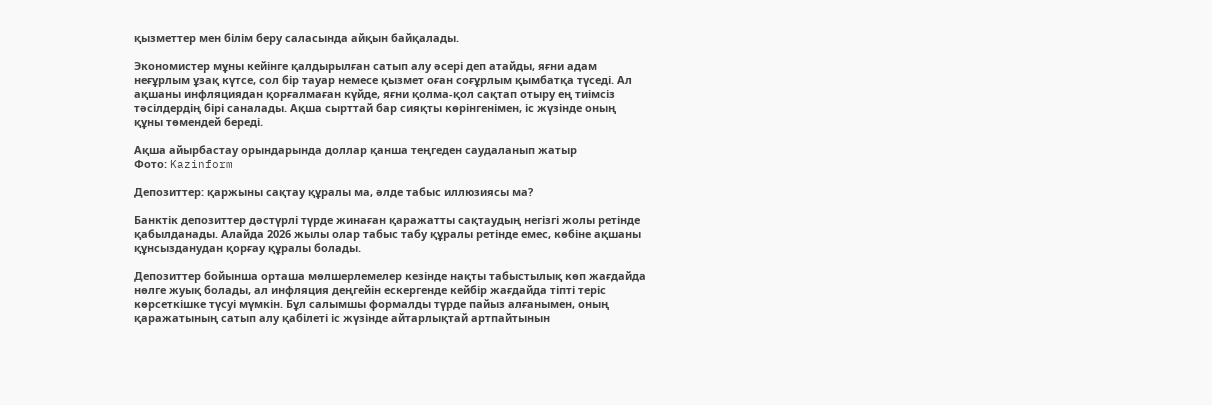қызметтер мен білім беру саласында айқын байқалады.

Экономистер мұны кейінге қалдырылған сатып алу әсері деп атайды, яғни адам неғұрлым ұзақ күтсе, сол бір тауар немесе қызмет оған соғұрлым қымбатқа түседі. Ал ақшаны инфляциядан қорғалмаған күйде, яғни қолма-қол сақтап отыру ең тиімсіз тәсілдердің бірі саналады. Ақша сырттай бар сияқты көрінгенімен, іс жүзінде оның құны төмендей береді.

Ақша айырбастау орындарында доллар қанша теңгеден саудаланып жатыр
Фото: Kazinform

Депозиттер: қаржыны сақтау құралы ма, әлде табыс иллюзиясы ма?

Банктік депозиттер дәстүрлі түрде жинаған қаражатты сақтаудың негізгі жолы ретінде қабылданады. Алайда 2026 жылы олар табыс табу құралы ретінде емес, көбіне ақшаны құнсызданудан қорғау құралы болады.

Депозиттер бойынша орташа мөлшерлемелер кезінде нақты табыстылық көп жағдайда нөлге жуық болады, ал инфляция деңгейін ескергенде кейбір жағдайда тіпті теріс көрсеткішке түсуі мүмкін. Бұл салымшы формалды түрде пайыз алғанымен, оның қаражатының сатып алу қабілеті іс жүзінде айтарлықтай артпайтынын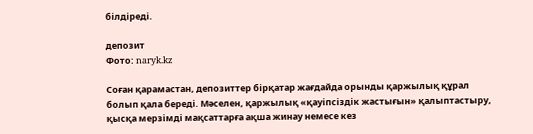білдіреді.

депозит
Фото: naryk.kz

Соған қарамастан, депозиттер бірқатар жағдайда орынды қаржылық құрал болып қала береді. Мәселен, қаржылық «қауіпсіздік жастығын» қалыптастыру, қысқа мерзімді мақсаттарға ақша жинау немесе кез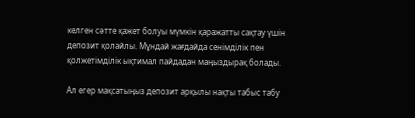келген сәтте қажет болуы мүмкін қаражатты сақтау үшін депозит қолайлы. Мұндай жағдайда сенімділік пен қолжетімділік ықтимал пайдадан маңыздырақ болады.

Ал егер мақсатыңыз депозит арқылы нақты табыс табу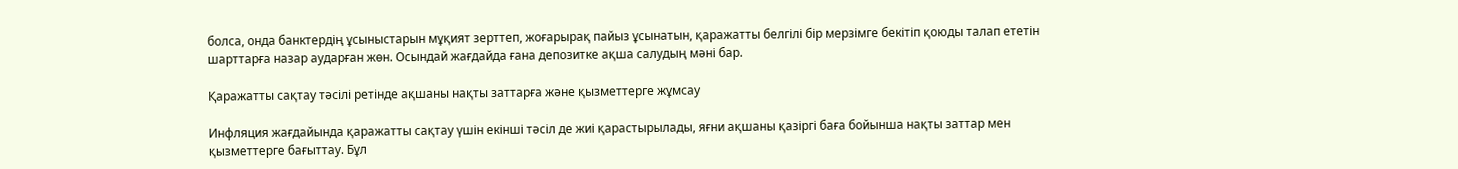болса, онда банктердің ұсыныстарын мұқият зерттеп, жоғарырақ пайыз ұсынатын, қаражатты белгілі бір мерзімге бекітіп қоюды талап ететін шарттарға назар аударған жөн. Осындай жағдайда ғана депозитке ақша салудың мәні бар.

Қаражатты сақтау тәсілі ретінде ақшаны нақты заттарға және қызметтерге жұмсау

Инфляция жағдайында қаражатты сақтау үшін екінші тәсіл де жиі қарастырылады, яғни ақшаны қазіргі баға бойынша нақты заттар мен қызметтерге бағыттау. Бұл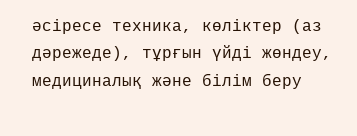әсіресе техника, көліктер (аз дәрежеде), тұрғын үйді жөндеу, медициналық және білім беру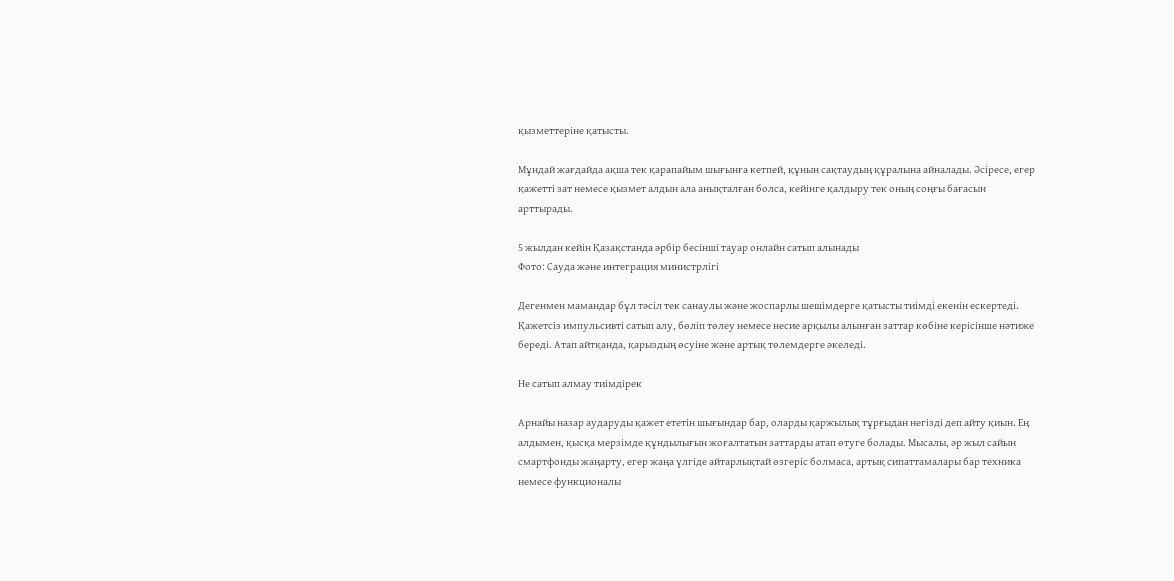қызметтеріне қатысты.

Мұндай жағдайда ақша тек қарапайым шығынға кетпей, құнын сақтаудың құралына айналады. Әсіресе, егер қажетті зат немесе қызмет алдын ала анықталған болса, кейінге қалдыру тек оның соңғы бағасын арттырады.

5 жылдан кейін Қазақстанда әрбір бесінші тауар онлайн сатып алынады
Фото: Сауда және интеграция министрлігі

Дегенмен мамандар бұл тәсіл тек санаулы және жоспарлы шешімдерге қатысты тиімді екенін ескертеді. Қажетсіз импульсивті сатып алу, бөліп төлеу немесе несие арқылы алынған заттар көбіне керісінше нәтиже береді. Атап айтқанда, қарыздың өсуіне және артық төлемдерге әкеледі.

Не сатып алмау тиімдірек

Арнайы назар аударуды қажет ететін шығындар бар, оларды қаржылық тұрғыдан негізді деп айту қиын. Ең алдымен, қысқа мерзімде құндылығын жоғалтатын заттарды атап өтуге болады. Мысалы, әр жыл сайын смартфонды жаңарту, егер жаңа үлгіде айтарлықтай өзгеріс болмаса, артық сипаттамалары бар техника немесе функционалы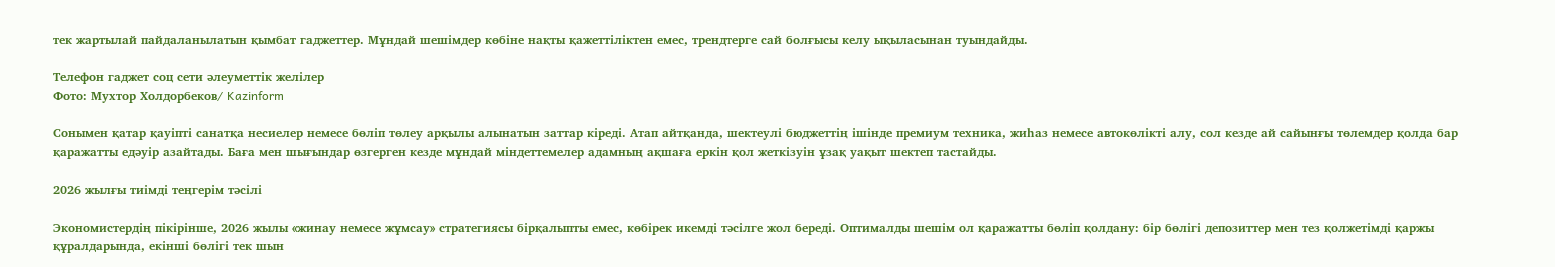тек жартылай пайдаланылатын қымбат гаджеттер. Мұндай шешімдер көбіне нақты қажеттіліктен емес, трендтерге сай болғысы келу ықыласынан туындайды.

Телефон гаджет соц сети әлеуметтік желілер
Фото: Мухтор Холдорбеков/ Kazinform

Сонымен қатар қауіпті санатқа несиелер немесе бөліп төлеу арқылы алынатын заттар кіреді. Атап айтқанда, шектеулі бюджеттің ішінде премиум техника, жиһаз немесе автокөлікті алу, сол кезде ай сайынғы төлемдер қолда бар қаражатты едәуір азайтады. Баға мен шығындар өзгерген кезде мұндай міндеттемелер адамның ақшаға еркін қол жеткізуін ұзақ уақыт шектеп тастайды.

2026 жылғы тиімді теңгерім тәсілі

Экономистердің пікірінше, 2026 жылы «жинау немесе жұмсау» стратегиясы бірқалыпты емес, көбірек икемді тәсілге жол береді. Оптималды шешім ол қаражатты бөліп қолдану: бір бөлігі депозиттер мен тез қолжетімді қаржы құралдарында, екінші бөлігі тек шын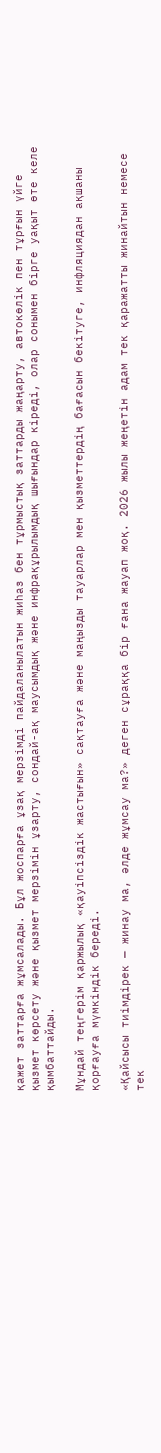қажет заттарға жұмсалады. Бұл жоспарға ұзақ мерзімді пайдаланылатын жиһаз бен тұрмыстық заттарды жаңарту, автокөлік пен тұрғын үйге қызмет көрсету және қызмет мерзімін ұзарту, сондай-ақ маусымдық және инфрақұрылымдық шығындар кіреді, олар сонымен бірге уақыт өте келе қымбаттайды.

Мұндай теңгерім қаржылық «қауіпсіздік жастығын» сақтауға және маңызды тауарлар мен қызметтердің бағасын бекітуге, инфляциядан ақшаны қорғауға мүмкіндік береді.

«Қайсысы тиімдірек — жинау ма, әлде жұмсау ма?» деген сұраққа бір ғана жауап жоқ. 2026 жылы жеңетін адам тек қаражатты жинайтын немесе тек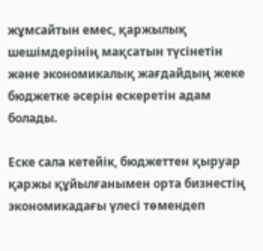жұмсайтын емес, қаржылық шешімдерінің мақсатын түсінетін және экономикалық жағдайдың жеке бюджетке әсерін ескеретін адам болады.

Еске сала кетейік, бюджеттен қыруар қаржы құйылғанымен орта бизнестің экономикадағы үлесі төмендеп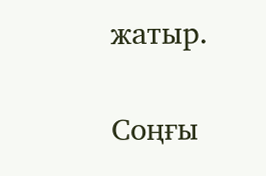жатыр.

Соңғы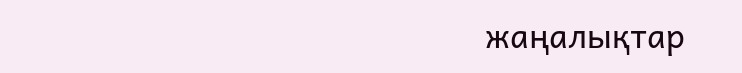жаңалықтар